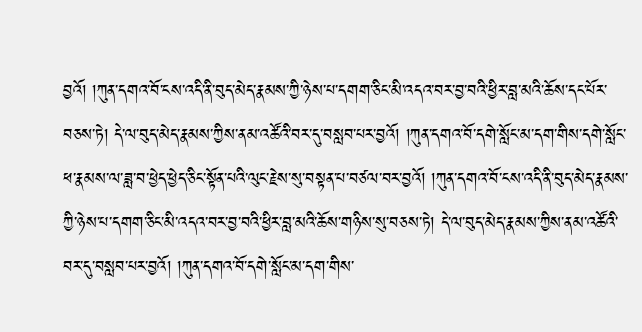བྱའོ། །ཀུན་དགའ་བོ་ངས་འདི་ནི་བུད་མེད་རྣམས་ཀྱི་ཉེས་པ་དགག་ཅིང་མི་འདའ་བར་བྱ་བའི་ཕྱིར་བླ་མའི་ཆོས་དང་པོར་བཅས་ཏེ། དེ་ལ་བུད་མེད་རྣམས་ཀྱིས་ནམ་འཚོའི་བར་དུ་བསླབ་པར་བྱའོ། །ཀུན་དགའ་བོ་དགེ་སློང་མ་དག་གིས་དགེ་སློང་ཕ་རྣམས་ལ་ཟླ་བ་ཕྱེད་ཕྱེད་ཅིང་སྟོན་པའི་ལུང་རྗེས་སུ་བསྟན་པ་བཙལ་བར་བྱའོ། །ཀུན་དགའ་བོ་ངས་འདི་ནི་བུད་མེད་རྣམས་ཀྱི་ཉེས་པ་དགག་ཅིང་མི་འདའ་བར་བྱ་བའི་ཕྱིར་བླ་མའི་ཆོས་གཉིས་སུ་བཅས་ཏེ། དེ་ལ་བུད་མེད་རྣམས་ཀྱིས་ནམ་འཚོའི་བར་དུ་བསླབ་པར་བྱའོ། །ཀུན་དགའ་བོ་དགེ་སློང་མ་དག་གིས་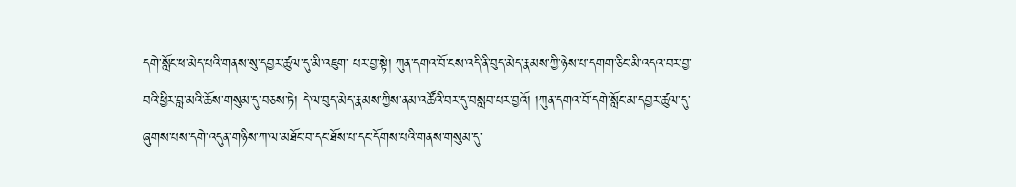དགེ་སློང་ཕ་མེད་པའི་གནས་སུ་དབྱར་ཚུལ་དུ་མི་འཇུག་ པར་བྱ་སྟེ། ཀུན་དགའ་བོ་ངས་འདི་ནི་བུད་མེད་རྣམས་ཀྱི་ཉེས་པ་དགག་ཅིང་མི་འདའ་བར་བྱ་བའི་ཕྱིར་བླ་མའི་ཆོས་གསུམ་དུ་བཅས་ཏེ། དེ་ལ་བུད་མེད་རྣམས་ཀྱིས་ནམ་འཚོའི་བར་དུ་བསླབ་པར་བྱའོ། །ཀུན་དགའ་བོ་དགེ་སློང་མ་དབྱར་ཚུལ་དུ་ཞུགས་པས་དགེ་འདུན་གཉིས་ཀ་ལ་མཐོང་བ་དང་ཐོས་པ་དང་དོགས་པའི་གནས་གསུམ་དུ་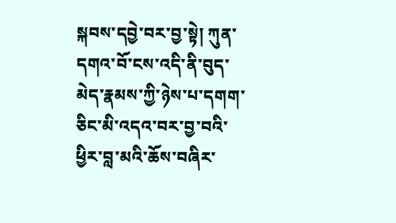སྐབས་དབྱེ་བར་བྱ་སྟེ། ཀུན་དགའ་བོ་ངས་འདི་ནི་བུད་མེད་རྣམས་ཀྱི་ཉེས་པ་དགག་ཅིང་མི་འདའ་བར་བྱ་བའི་ཕྱིར་བླ་མའི་ཆོས་བཞིར་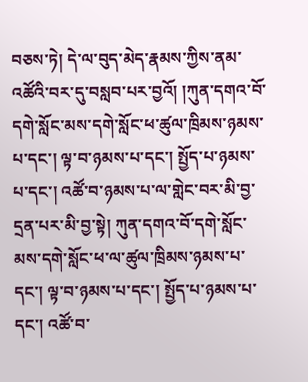བཅས་ཏེ། དེ་ལ་བུད་མེད་རྣམས་ཀྱིས་ནམ་འཚོའི་བར་དུ་བསླབ་པར་བྱའོ། །ཀུན་དགའ་བོ་དགེ་སློང་མས་དགེ་སློང་ཕ་ཚུལ་ཁྲིམས་ཉམས་པ་དང་། ལྟ་བ་ཉམས་པ་དང་། སྤྱོད་པ་ཉམས་པ་དང་། འཚོ་བ་ཉམས་པ་ལ་གླེང་བར་མི་བྱ་དྲན་པར་མི་བྱ་སྟེ། ཀུན་དགའ་བོ་དགེ་སློང་མས་དགེ་སློང་ཕ་ལ་ཚུལ་ཁྲིམས་ཉམས་པ་དང་། ལྟ་བ་ཉམས་པ་དང་། སྤྱོད་པ་ཉམས་པ་དང་། འཚོ་བ་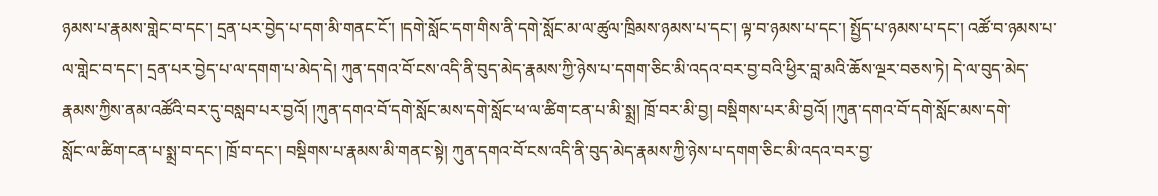ཉམས་པ་རྣམས་གླེང་བ་དང་། དྲན་པར་བྱེད་པ་དག་མི་གནང་ངོ་། །དགེ་སློང་དག་གིས་ནི་དགེ་སློང་མ་ལ་ཚུལ་ཁྲིམས་ཉམས་པ་དང་། ལྟ་བ་ཉམས་པ་དང་། སྤྱོད་པ་ཉམས་པ་དང་། འཚོ་བ་ཉམས་པ་ལ་གླེང་བ་དང་། དྲན་པར་བྱེད་པ་ལ་དགག་པ་མེད་དེ། ཀུན་དགའ་བོ་ངས་འདི་ནི་བུད་མེད་རྣམས་ཀྱི་ཉེས་པ་དགག་ཅིང་མི་འདའ་བར་བྱ་བའི་ཕྱིར་བླ་མའི་ཆོས་ལྔར་བཅས་ཏེ། དེ་ལ་བུད་མེད་རྣམས་ཀྱིས་ནམ་འཚོའི་བར་དུ་བསླབ་པར་བྱའོ། །ཀུན་དགའ་བོ་དགེ་སློང་མས་དགེ་སློང་ཕ་ལ་ཚིག་ངན་པ་མི་སྨྲ། ཁྲོ་བར་མི་བྱ། བསྡིགས་པར་མི་བྱའོ། །ཀུན་དགའ་བོ་དགེ་སློང་མས་དགེ་
སློང་ལ་ཚིག་ངན་པ་སྨྲ་བ་དང་། ཁྲོ་བ་དང་། བསྡིགས་པ་རྣམས་མི་གནང་སྟེ། ཀུན་དགའ་བོ་ངས་འདི་ནི་བུད་མེད་རྣམས་ཀྱི་ཉེས་པ་དགག་ཅིང་མི་འདའ་བར་བྱ་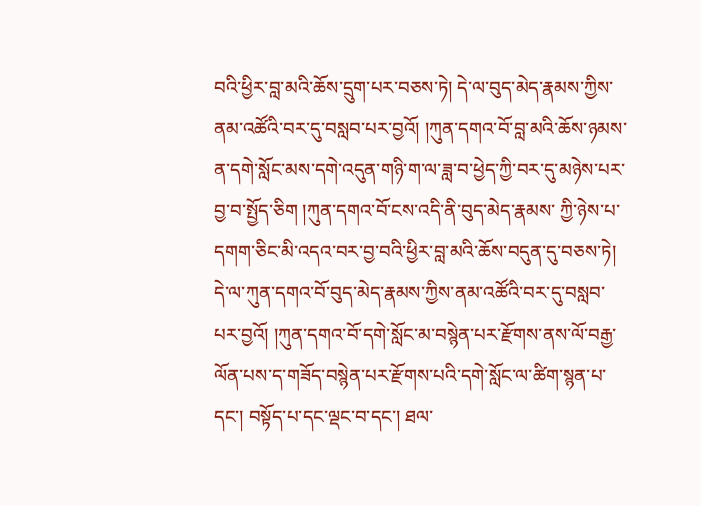བའི་ཕྱིར་བླ་མའི་ཆོས་དྲུག་པར་བཅས་ཏེ། དེ་ལ་བུད་མེད་རྣམས་ཀྱིས་ནམ་འཚོའི་བར་དུ་བསླབ་པར་བྱའོ། །ཀུན་དགའ་བོ་བླ་མའི་ཆོས་ཉམས་ན་དགེ་སློང་མས་དགེ་འདུན་གཉི་ག་ལ་ཟླ་བ་ཕྱེད་ཀྱི་བར་དུ་མཉེས་པར་བྱ་བ་སྤྱོད་ཅིག །ཀུན་དགའ་བོ་ངས་འདི་ནི་བུད་མེད་རྣམས་ ཀྱི་ཉེས་པ་དགག་ཅིང་མི་འདའ་བར་བྱ་བའི་ཕྱིར་བླ་མའི་ཆོས་བདུན་དུ་བཅས་ཏེ། དེ་ལ་ཀུན་དགའ་བོ་བུད་མེད་རྣམས་ཀྱིས་ནམ་འཚོའི་བར་དུ་བསླབ་པར་བྱའོ། །ཀུན་དགའ་བོ་དགེ་སློང་མ་བསྙེན་པར་རྫོགས་ནས་ལོ་བརྒྱ་ལོན་པས་ད་གཟོད་བསྙེན་པར་རྫོགས་པའི་དགེ་སློང་ལ་ཚིག་སྙན་པ་དང་། བསྟོད་པ་དང་ལྡང་བ་དང་། ཐལ་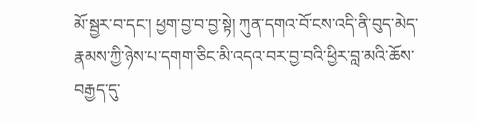མོ་སྦྱར་བ་དང་། ཕྱག་བྱ་བ་བྱ་སྟེ། ཀུན་དགའ་བོ་ངས་འདི་ནི་བུད་མེད་རྣམས་ཀྱི་ཉེས་པ་དགག་ཅིང་མི་འདའ་བར་བྱ་བའི་ཕྱིར་བླ་མའི་ཆོས་བརྒྱད་དུ་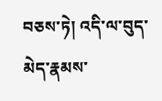བཅས་ཏེ། འདི་ལ་བུད་མེད་རྣམས་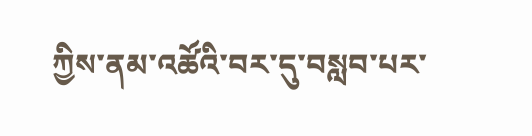ཀྱིས་ནམ་འཚོའི་བར་དུ་བསླབ་པར་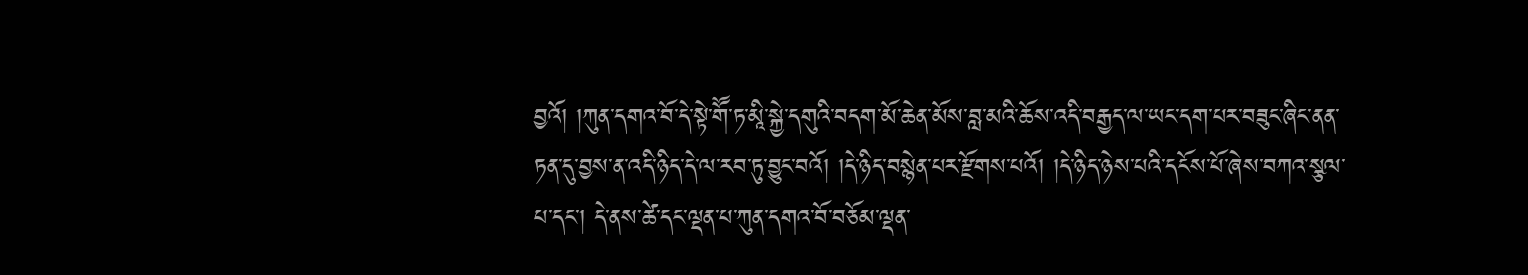བྱའོ། །ཀུན་དགའ་བོ་དེ་སྟེ་གཽ་ཏ་མཱི་སྐྱེ་དགུའི་བདག་མོ་ཆེན་མོས་བླ་མའི་ཆོས་འདི་བརྒྱད་ལ་ཡང་དག་པར་བཟུང་ཞིང་ནན་ཏན་དུ་བྱས་ན་འདི་ཉིད་དེ་ལ་རབ་ཏུ་བྱུང་བའོ། །དེ་ཉིད་བསྙེན་པར་རྫོགས་པའོ། །དེ་ཉིད་ཉེས་པའི་དངོས་པོ་ཞེས་བཀའ་སྩལ་པ་དང་། དེ་ནས་ཚེ་དང་ལྡན་པ་ཀུན་དགའ་བོ་བཅོམ་ལྡན་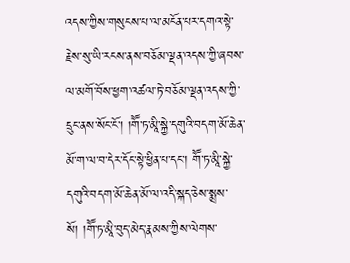འདས་ཀྱིས་གསུངས་པ་ལ་མངོན་པར་དགའ་སྟེ་རྗེས་སུ་ཡི་རངས་ནས་བཅོམ་ལྡན་འདས་ཀྱི་ཞབས་ལ་མགོ་བོས་ཕྱག་འཚལ་ཏེ་བཅོམ་ལྡན་འདས་ཀྱི་དྲུང་ནས་སོང་ངོ་། །གཽ་ཏ་མཱི་སྐྱེ་དགུའི་བདག་མོ་ཆེན་མོ་ག་ལ་བ་དེར་དོང་སྟེ་ཕྱིན་པ་དང་། གཽ་ཏ་མཱི་སྐྱེ་དགུའི་བདག་མོ་ཆེན་མོ་ལ་འདི་སྐད་ཅེས་སྨྲས་སོ། །གཽ་ཏ་མཱི་བུད་མེད་རྣམས་ཀྱིས་ལེགས་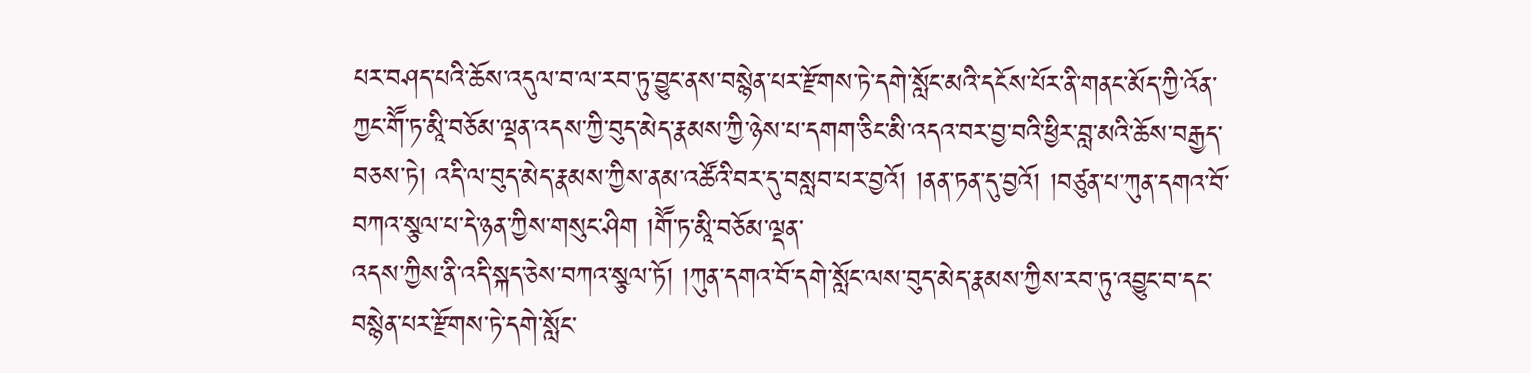པར་བཤད་པའི་ཆོས་འདུལ་བ་ལ་རབ་ཏུ་བྱུང་ནས་བསྙེན་པར་རྫོགས་ཏེ་དགེ་སློང་མའི་དངོས་པོར་ནི་གནང་མོད་ཀྱི་འོན་ཀྱང་གཽ་ཏ་མཱི་བཅོམ་ལྡན་འདས་ཀྱི་བུད་མེད་རྣམས་ཀྱི་ཉེས་པ་དགག་ཅིང་མི་འདའ་བར་བྱ་བའི་ཕྱིར་བླ་མའི་ཆོས་བརྒྱད་བཅས་ཏེ། འདི་ལ་བུད་མེད་རྣམས་ཀྱིས་ནམ་འཚོའི་བར་དུ་བསླབ་པར་བྱའོ། །ནན་ཏན་དུ་བྱའོ། །བཙུན་པ་ཀུན་དགའ་བོ་བཀའ་སྩལ་པ་དེ་ཉན་ཀྱིས་གསུང་ཤིག །གཽ་ཏ་མཱི་བཅོམ་ལྡན་
འདས་ཀྱིས་ནི་འདི་སྐད་ཅེས་བཀའ་སྩལ་ཏོ། །ཀུན་དགའ་བོ་དགེ་སློང་ལས་བུད་མེད་རྣམས་ཀྱིས་རབ་ཏུ་འབྱུང་བ་དང་བསྙེན་པར་རྫོགས་ཏེ་དགེ་སློང་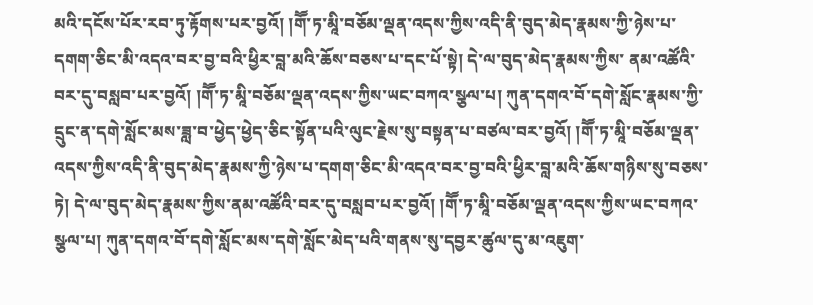མའི་དངོས་པོར་རབ་ཏུ་རྟོགས་པར་བྱའོ། །གཽ་ཏ་མཱི་བཅོམ་ལྡན་འདས་ཀྱིས་འདི་ནི་བུད་མེད་རྣམས་ཀྱི་ཉེས་པ་དགག་ཅིང་མི་འདའ་བར་བྱ་བའི་ཕྱིར་བླ་མའི་ཆོས་བཅས་པ་དང་པོ་སྟེ། དེ་ལ་བུད་མེད་རྣམས་ཀྱིས་ ནམ་འཚོའི་བར་དུ་བསླབ་པར་བྱའོ། །གཽ་ཏ་མཱི་བཅོམ་ལྡན་འདས་ཀྱིས་ཡང་བཀའ་སྩལ་པ། ཀུན་དགའ་བོ་དགེ་སློང་རྣམས་ཀྱི་དྲུང་ན་དགེ་སློང་མས་ཟླ་བ་ཕྱེད་ཕྱེད་ཅིང་སྟོན་པའི་ལུང་རྗེས་སུ་བསྟན་པ་བཙལ་བར་བྱའོ། །གཽ་ཏ་མཱི་བཅོམ་ལྡན་འདས་ཀྱིས་འདི་ནི་བུད་མེད་རྣམས་ཀྱི་ཉེས་པ་དགག་ཅིང་མི་འདའ་བར་བྱ་བའི་ཕྱིར་བླ་མའི་ཆོས་གཉིས་སུ་བཅས་ཏེ། དེ་ལ་བུད་མེད་རྣམས་ཀྱིས་ནམ་འཚོའི་བར་དུ་བསླབ་པར་བྱའོ། །གཽ་ཏ་མཱི་བཅོམ་ལྡན་འདས་ཀྱིས་ཡང་བཀའ་སྩལ་པ། ཀུན་དགའ་བོ་དགེ་སློང་མས་དགེ་སློང་མེད་པའི་གནས་སུ་དབྱར་ཚུལ་དུ་མ་འཇུག་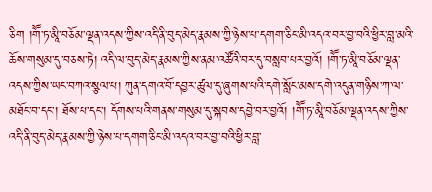ཅིག །གཽ་ཏ་མཱི་བཅོམ་ལྡན་འདས་ཀྱིས་འདི་ནི་བུད་མེད་རྣམས་ཀྱི་ཉེས་པ་དགག་ཅིང་མི་འདའ་བར་བྱ་བའི་ཕྱིར་བླ་མའི་ཆོས་གསུམ་དུ་བཅས་ཏེ། འདི་ལ་བུད་མེད་རྣམས་ཀྱིས་ནམ་འཚོའི་བར་དུ་བསླབ་པར་བྱའོ། །གཽ་ཏ་མཱི་བཅོམ་ལྡན་འདས་ཀྱིས་ཡང་བཀའ་སྩལ་པ། ཀུན་དགའ་བོ་དབྱར་ཚུལ་དུ་ཞུགས་པའི་དགེ་སློང་མས་དགེ་འདུན་གཉིས་ཀ་ལ་མཐོང་བ་དང་། ཐོས་པ་དང་། དོགས་པའི་གནས་གསུམ་དུ་སྐབས་དབྱེ་བར་བྱའོ། །གཽ་ཏ་མཱི་བཅོམ་ལྡན་འདས་ཀྱིས་འདི་ནི་བུད་མེད་རྣམས་ཀྱི་ཉེས་པ་དགག་ཅིང་མི་འདའ་བར་བྱ་བའི་ཕྱིར་བླ་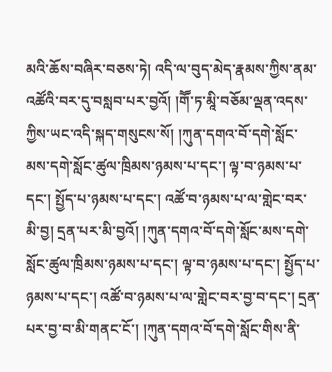མའི་ཆོས་བཞིར་བཅས་ཏེ། འདི་ལ་བུད་མེད་རྣམས་ཀྱིས་ནམ་འཚོའི་བར་དུ་བསླབ་པར་བྱའོ། །གཽ་ཏ་མཱི་བཅོམ་ལྡན་འདས་ཀྱིས་ཡང་འདི་སྐད་གསུངས་སོ། །ཀུན་དགའ་བོ་དགེ་སློང་མས་དགེ་སློང་ཚུལ་ཁྲིམས་ཉམས་པ་དང་། ལྟ་བ་ཉམས་པ་དང་། སྤྱོད་པ་ཉམས་པ་དང་། འཚོ་བ་ཉམས་པ་ལ་གླེང་བར་མི་བྱ། དྲན་པར་མི་བྱའོ། །ཀུན་དགའ་བོ་དགེ་སློང་མས་དགེ་སློང་ཚུལ་ཁྲིམས་ཉམས་པ་དང་། ལྟ་བ་ཉམས་པ་དང་། སྤྱོད་པ་ཉམས་པ་དང་། འཚོ་བ་ཉམས་པ་ལ་གླེང་བར་བྱ་བ་དང་། དྲན་པར་བྱ་བ་མི་གནང་ངོ་། །ཀུན་དགའ་བོ་དགེ་སློང་གིས་ནི་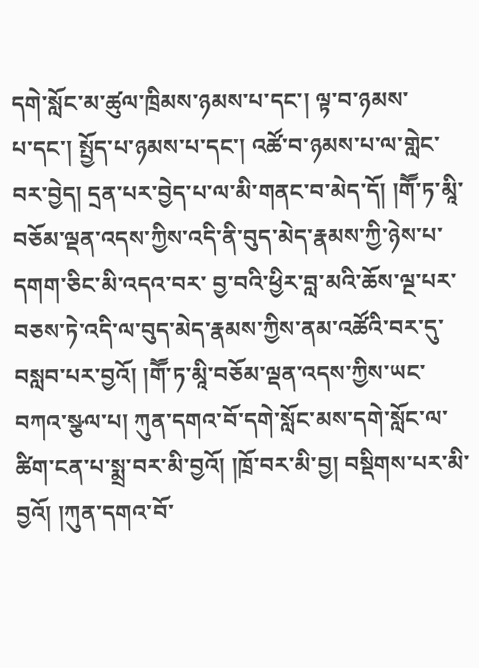དགེ་སློང་མ་ཚུལ་ཁྲིམས་ཉམས་པ་དང་། ལྟ་བ་ཉམས་
པ་དང་། སྤྱོད་པ་ཉམས་པ་དང་། འཚོ་བ་ཉམས་པ་ལ་གླེང་བར་བྱེད། དྲན་པར་བྱེད་པ་ལ་མི་གནང་བ་མེད་དོ། །གཽ་ཏ་མཱི་བཅོམ་ལྡན་འདས་ཀྱིས་འདི་ནི་བུད་མེད་རྣམས་ཀྱི་ཉེས་པ་དགག་ཅིང་མི་འདའ་བར་ བྱ་བའི་ཕྱིར་བླ་མའི་ཆོས་ལྔ་པར་བཅས་ཏེ་འདི་ལ་བུད་མེད་རྣམས་ཀྱིས་ནམ་འཚོའི་བར་དུ་བསླབ་པར་བྱའོ། །གཽ་ཏ་མཱི་བཅོམ་ལྡན་འདས་ཀྱིས་ཡང་བཀའ་སྩལ་པ། ཀུན་དགའ་བོ་དགེ་སློང་མས་དགེ་སློང་ལ་ཚིག་ངན་པ་སྨྲ་བར་མི་བྱའོ། །ཁྲོ་བར་མི་བྱ། བསྡིགས་པར་མི་བྱའོ། །ཀུན་དགའ་བོ་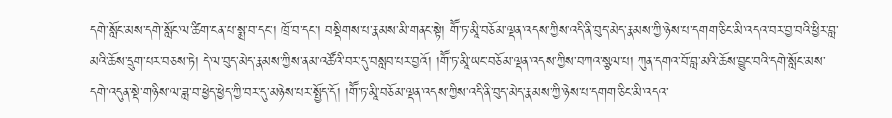དགེ་སློང་མས་དགེ་སློང་ལ་ཚིག་ངན་པ་སྨྲ་བ་དང་། ཁྲོ་བ་དང་། བསྡིགས་པ་རྣམས་མི་གནང་སྟེ། གཽ་ཏ་མཱི་བཅོམ་ལྡན་འདས་ཀྱིས་འདི་ནི་བུད་མེད་རྣམས་ཀྱི་ཉེས་པ་དགག་ཅིང་མི་འདའ་བར་བྱ་བའི་ཕྱིར་བླ་མའི་ཆོས་དྲུག་པར་བཅས་ཏེ། དེ་ལ་བུད་མེད་རྣམས་ཀྱིས་ནམ་འཚོའི་བར་དུ་བསླབ་པར་བྱའོ། །གཽ་ཏ་མཱི་ཡང་བཅོམ་ལྡན་འདས་ཀྱིས་བཀའ་སྩལ་པ། ཀུན་དགའ་བོ་བླ་མའི་ཆོས་བྱུང་བའི་དགེ་སློང་མས་དགེ་འདུན་སྡེ་གཉིས་ལ་ཟླ་བ་ཕྱེད་ཕྱེད་ཀྱི་བར་དུ་མཉེས་པར་སྤྱོད་དོ། །གཽ་ཏ་མཱི་བཅོམ་ལྡན་འདས་ཀྱིས་འདི་ནི་བུད་མེད་རྣམས་ཀྱི་ཉེས་པ་དགག་ཅིང་མི་འདའ་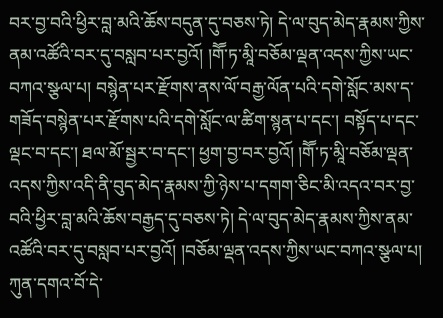བར་བྱ་བའི་ཕྱིར་བླ་མའི་ཆོས་བདུན་དུ་བཅས་ཏེ། དེ་ལ་བུད་མེད་རྣམས་ཀྱིས་ནམ་འཚོའི་བར་དུ་བསླབ་པར་བྱའོ། །གཽ་ཏ་མཱི་བཅོམ་ལྡན་འདས་ཀྱིས་ཡང་བཀའ་སྩལ་པ། བསྙེན་པར་རྫོགས་ནས་ལོ་བརྒྱ་ལོན་པའི་དགེ་སློང་མས་ད་གཟོད་བསྙེན་པར་རྫོགས་པའི་དགེ་སློང་ལ་ཚིག་སྙན་པ་དང་། བསྟོད་པ་དང་ལྡང་བ་དང་། ཐལ་མོ་སྦྱར་བ་དང་། ཕྱག་བྱ་བར་བྱའོ། །གཽ་ཏ་མཱི་བཅོམ་ལྡན་འདས་ཀྱིས་འདི་ནི་བུད་མེད་རྣམས་ཀྱི་ཉེས་པ་དགག་ཅིང་མི་འདའ་བར་བྱ་བའི་ཕྱིར་བླ་མའི་ཆོས་བརྒྱད་དུ་བཅས་ཏེ། དེ་ལ་བུད་མེད་རྣམས་ཀྱིས་ནམ་འཚོའི་བར་དུ་བསླབ་པར་བྱའོ། །བཅོམ་ལྡན་འདས་ཀྱིས་ཡང་བཀའ་སྩལ་པ། ཀུན་དགའ་བོ་དེ་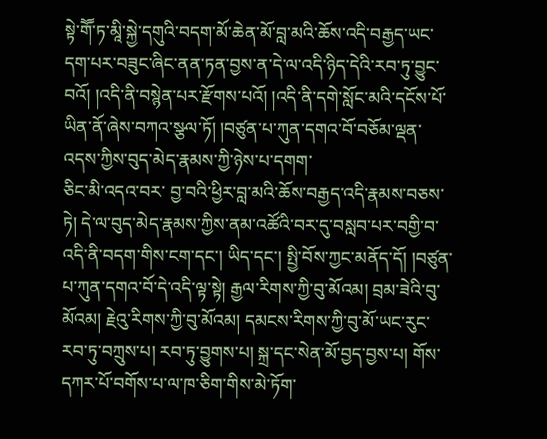སྟེ་གཽ་ཏ་མཱི་སྐྱེ་དགུའི་བདག་མོ་ཆེན་མོ་བླ་མའི་ཆོས་འདི་བརྒྱད་ཡང་དག་པར་བཟུང་ཞིང་ནན་ཏན་བྱས་ན་དེ་ལ་འདི་ཉིད་དེའི་རབ་ཏུ་བྱུང་བའོ། །འདི་ནི་བསྙེན་པར་རྫོགས་པའོ། །འདི་ནི་དགེ་སློང་མའི་དངོས་པོ་ཡིན་ནོ་ཞེས་བཀའ་སྩལ་ཏོ། །བཙུན་པ་ཀུན་དགའ་བོ་བཅོམ་ལྡན་འདས་ཀྱིས་བུད་མེད་རྣམས་ཀྱི་ཉེས་པ་དགག་
ཅིང་མི་འདའ་བར་ བྱ་བའི་ཕྱིར་བླ་མའི་ཆོས་བརྒྱད་འདི་རྣམས་བཅས་ཏེ། དེ་ལ་བུད་མེད་རྣམས་ཀྱིས་ནམ་འཚོའི་བར་དུ་བསླབ་པར་བགྱི་བ་འདི་ནི་བདག་གིས་ངག་དང་། ཡིད་དང་། སྤྱི་བོས་ཀྱང་མནོད་དོ། །བཙུན་པ་ཀུན་དགའ་བོ་དེ་འདི་ལྟ་སྟེ། རྒྱལ་རིགས་ཀྱི་བུ་མོའམ། བྲམ་ཟེའི་བུ་མོའམ། རྗེའུ་རིགས་ཀྱི་བུ་མོའམ། དམངས་རིགས་ཀྱི་བུ་མོ་ཡང་རུང་རབ་ཏུ་བཀྲུས་པ། རབ་ཏུ་བྱུགས་པ། སྐྲ་དང་སེན་མོ་བྱད་བྱས་པ། གོས་དཀར་པོ་བགོས་པ་ལ་ཁ་ཅིག་གིས་མེ་ཏོག་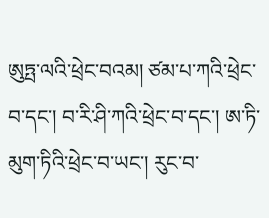ཨུཏྤ་ལའི་ཕྲེང་བའམ། ཙམ་པ་ཀའི་ཕྲེང་བ་དང་། བ་རི་ཤི་ཀའི་ཕྲེང་བ་དང་། ཨ་ཏི་མུག་ཏིའི་ཕྲེང་བ་ཡང་། རུང་བ་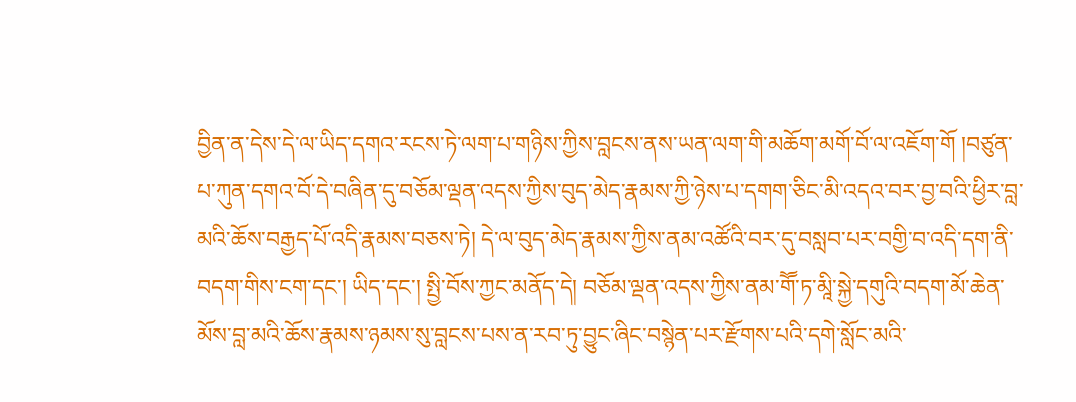བྱིན་ན་དེས་དེ་ལ་ཡིད་དགའ་རངས་ཏེ་ལག་པ་གཉིས་ཀྱིས་བླངས་ནས་ཡན་ལག་གི་མཆོག་མགོ་བོ་ལ་འཇོག་གོ །བཙུན་པ་ཀུན་དགའ་བོ་དེ་བཞིན་དུ་བཅོམ་ལྡན་འདས་ཀྱིས་བུད་མེད་རྣམས་ཀྱི་ཉེས་པ་དགག་ཅིང་མི་འདའ་བར་བྱ་བའི་ཕྱིར་བླ་མའི་ཆོས་བརྒྱད་པོ་འདི་རྣམས་བཅས་ཏེ། དེ་ལ་བུད་མེད་རྣམས་ཀྱིས་ནམ་འཚོའི་བར་དུ་བསླབ་པར་བགྱི་བ་འདི་དག་ནི་བདག་གིས་ངག་དང་། ཡིད་དང་། སྤྱི་བོས་ཀྱང་མནོད་དེ། བཅོམ་ལྡན་འདས་ཀྱིས་ནམ་གཽ་ཏ་མཱི་སྐྱེ་དགུའི་བདག་མོ་ཆེན་མོས་བླ་མའི་ཆོས་རྣམས་ཉམས་སུ་བླངས་པས་ན་རབ་ཏུ་བྱུང་ཞིང་བསྙེན་པར་རྫོགས་པའི་དགེ་སློང་མའི་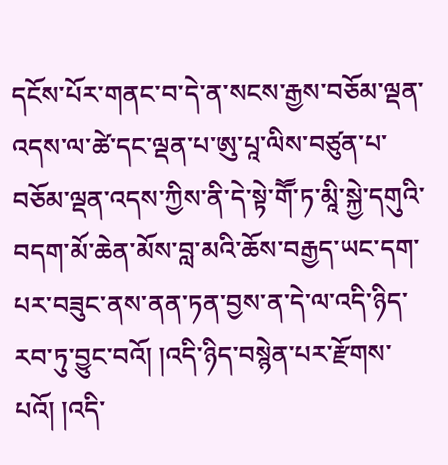དངོས་པོར་གནང་བ་དེ་ན་སངས་རྒྱས་བཅོམ་ལྡན་འདས་ལ་ཚེ་དང་ལྡན་པ་ཨུ་པཱ་ལིས་བཙུན་པ་བཅོམ་ལྡན་འདས་ཀྱིས་ནི་དེ་སྟེ་གཽ་ཏ་མཱི་སྐྱེ་དགུའི་བདག་མོ་ཆེན་མོས་བླ་མའི་ཆོས་བརྒྱད་ཡང་དག་པར་བཟུང་ནས་ནན་ཏན་བྱས་ན་དེ་ལ་འདི་ཉིད་རབ་ཏུ་བྱུང་བའོ། །འདི་ཉིད་བསྙེན་པར་རྫོགས་པའོ། །འདི་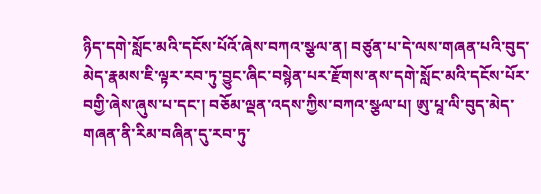ཉིད་དགེ་སློང་མའི་དངོས་པོའོ་ཞེས་བཀའ་སྩལ་ན། བཙུན་པ་དེ་ལས་གཞན་པའི་བུད་མེད་རྣམས་ཇི་ལྟར་རབ་ཏུ་བྱུང་ཞིང་བསྙེན་པར་རྫོགས་ནས་དགེ་སློང་མའི་དངོས་པོར་བགྱི་ཞེས་ཞུས་པ་དང་། བཅོམ་ལྡན་འདས་ཀྱིས་བཀའ་སྩལ་པ། ཨུ་པཱ་ལི་བུད་མེད་གཞན་ནི་རིམ་བཞིན་དུ་རབ་ཏུ་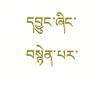དབྱུང་ཞིང་བསྙེན་པར་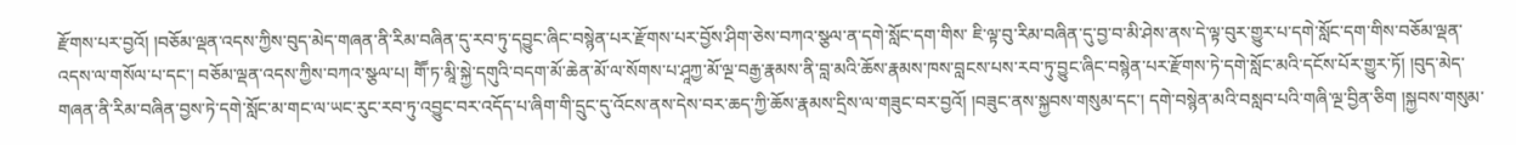རྫོགས་པར་བྱའོ། །བཅོམ་ལྡན་འདས་ཀྱིས་བུད་མེད་གཞན་ནི་རིམ་བཞིན་དུ་རབ་ཏུ་དབྱུང་ཞིང་བསྙེན་པར་རྫོགས་པར་བྱོས་ཤིག་ཅེས་བཀའ་སྩལ་ན་དགེ་སློང་དག་གིས་ ཇི་ལྟ་བུ་རིམ་བཞིན་དུ་བྱ་བ་མི་ཤེས་ནས་དེ་ལྟ་བུར་གྱུར་པ་དགེ་སློང་དག་གིས་བཅོམ་ལྡན་
འདས་ལ་གསོལ་པ་དང་། བཅོམ་ལྡན་འདས་ཀྱིས་བཀའ་སྩལ་པ། གཽ་ཏ་མཱི་སྐྱེ་དགུའི་བདག་མོ་ཆེན་མོ་ལ་སོགས་པ་ཤཱཀྱ་མོ་ལྔ་བརྒྱ་རྣམས་ནི་བླ་མའི་ཆོས་རྣམས་ཁས་བླངས་པས་རབ་ཏུ་བྱུང་ཞིང་བསྙེན་པར་རྫོགས་ཏེ་དགེ་སློང་མའི་དངོས་པོར་གྱུར་ཏོ། །བུད་མེད་གཞན་ནི་རིམ་བཞིན་བྱས་ཏེ་དགེ་སློང་མ་གང་ལ་ཡང་རུང་རབ་ཏུ་འབྱུང་བར་འདོད་པ་ཞིག་གི་དྲུང་དུ་འོངས་ནས་དེས་བར་ཆད་ཀྱི་ཆོས་རྣམས་དྲིས་ལ་གཟུང་བར་བྱའོ། །བཟུང་ནས་སྐྱབས་གསུམ་དང་། དགེ་བསྙེན་མའི་བསླབ་པའི་གཞི་ལྔ་བྱིན་ཅིག །སྐྱབས་གསུམ་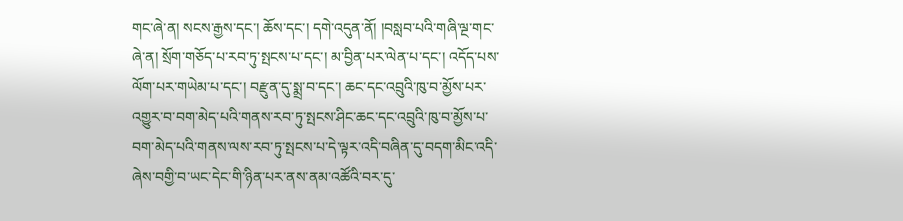གང་ཞེ་ན། སངས་རྒྱས་དང་། ཆོས་དང་། དགེ་འདུན་ནོ། །བསླབ་པའི་གཞི་ལྔ་གང་ཞེ་ན། སྲོག་གཅོད་པ་རབ་ཏུ་སྤངས་པ་དང་། མ་བྱིན་པར་ལེན་པ་དང་། འདོད་པས་ལོག་པར་གཡེམ་པ་དང་། བརྫུན་དུ་སྨྲ་བ་དང་། ཆང་དང་འབྲུའི་ཁུ་བ་མྱོས་པར་འགྱུར་བ་བག་མེད་པའི་གནས་རབ་ཏུ་སྤངས་ཤིང་ཆང་དང་འབྲུའི་ཁུ་བ་མྱོས་པ་བག་མེད་པའི་གནས་ལས་རབ་ཏུ་སྤངས་པ་དེ་ལྟར་འདི་བཞིན་དུ་བདག་མིང་འདི་ཞེས་བགྱི་བ་ཡང་དེང་གི་ཉིན་པར་ནས་ནམ་འཚོའི་བར་དུ་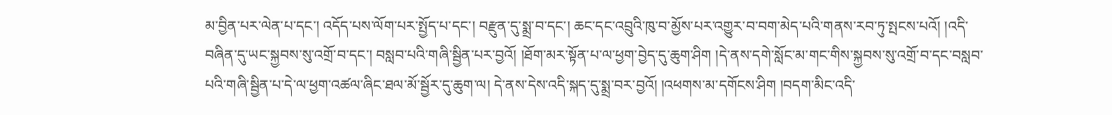མ་བྱིན་པར་ལེན་པ་དང་། འདོད་པས་ལོག་པར་སྤྱོད་པ་དང་། བརྫུན་དུ་སྨྲ་བ་དང་། ཆང་དང་འབྲུའི་ཁུ་བ་མྱོས་པར་འགྱུར་བ་བག་མེད་པའི་གནས་རབ་ཏུ་སྤངས་པའོ། །འདི་བཞིན་དུ་ཡང་སྐྱབས་སུ་འགྲོ་བ་དང་། བསླབ་པའི་གཞི་སྦྱིན་པར་བྱའོ། །ཐོག་མར་སྟོན་པ་ལ་ཕྱག་བྱེད་དུ་ཆུག་ཤིག །དེ་ནས་དགེ་སློང་མ་གང་གིས་སྐྱབས་སུ་འགྲོ་བ་དང་བསླབ་པའི་གཞི་སྦྱིན་པ་དེ་ལ་ཕྱག་འཚལ་ཞིང་ཐལ་མོ་སྦྱོར་དུ་ཆུག་ལ། དེ་ནས་དེས་འདི་སྐད་དུ་སྨྲ་བར་བྱའོ། །འཕགས་མ་དགོངས་ཤིག །བདག་མིང་འདི་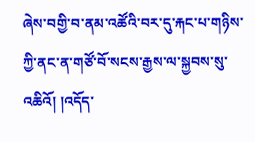ཞེས་བགྱི་བ་ནམ་འཚོའི་བར་དུ་རྐང་པ་གཉིས་ཀྱི་ནང་ན་གཙོ་བོ་སངས་རྒྱས་ལ་སྐྱབས་སུ་འཆིའོ། །འདོད་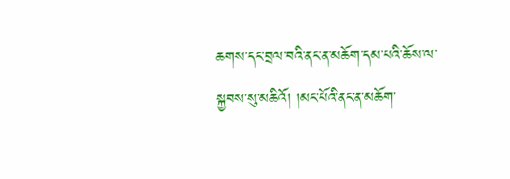ཆགས་དང་བྲལ་བའི་ནང་ན་མཆོག་དམ་པའི་ཆོས་ལ་སྐྱབས་སུ་མཆིའོ། །མང་པོའི་ནང་ན་མཆོག་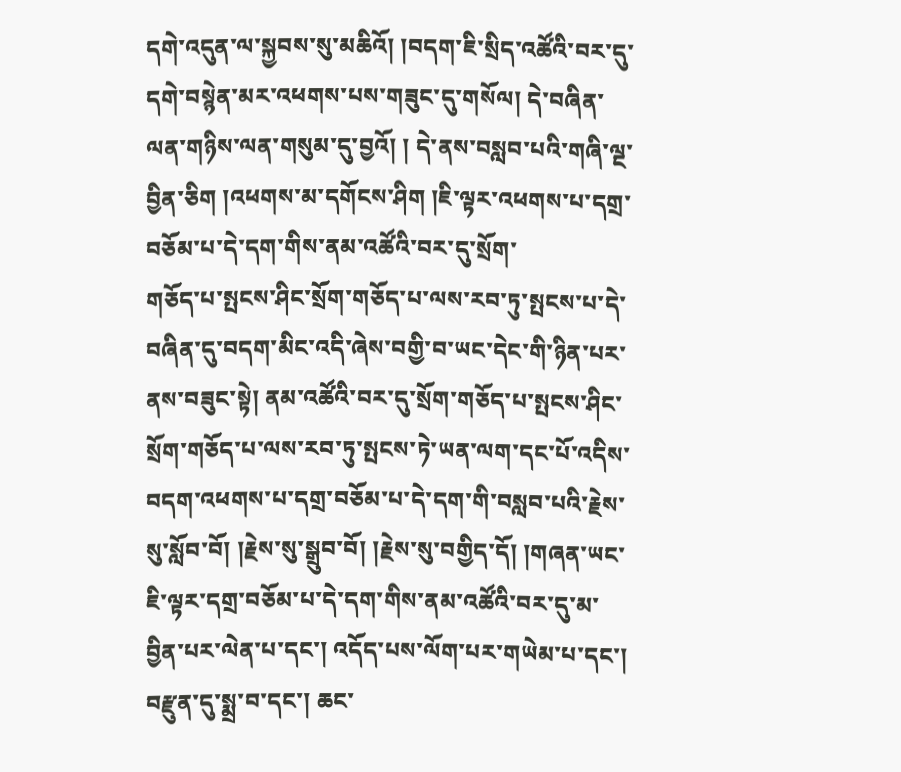དགེ་འདུན་ལ་སྐྱབས་སུ་མཆིའོ། །བདག་ཇི་སྲིད་འཚོའི་བར་དུ་དགེ་བསྙེན་མར་འཕགས་པས་གཟུང་དུ་གསོལ། དེ་བཞིན་ལན་གཉིས་ལན་གསུམ་དུ་བྱའོ། ། དེ་ནས་བསླབ་པའི་གཞི་ལྔ་བྱིན་ཅིག །འཕགས་མ་དགོངས་ཤིག །ཇི་ལྟར་འཕགས་པ་དགྲ་བཅོམ་པ་དེ་དག་གིས་ནམ་འཚོའི་བར་དུ་སྲོག་
གཅོད་པ་སྤངས་ཤིང་སྲོག་གཅོད་པ་ལས་རབ་ཏུ་སྤངས་པ་དེ་བཞིན་དུ་བདག་མིང་འདི་ཞེས་བགྱི་བ་ཡང་དེང་གི་ཉིན་པར་ནས་བཟུང་སྟེ། ནམ་འཚོའི་བར་དུ་སྲོག་གཅོད་པ་སྤངས་ཤིང་སྲོག་གཅོད་པ་ལས་རབ་ཏུ་སྤངས་ཏེ་ཡན་ལག་དང་པོ་འདིས་བདག་འཕགས་པ་དགྲ་བཅོམ་པ་དེ་དག་གི་བསླབ་པའི་རྗེས་སུ་སློབ་བོ། །རྗེས་སུ་སྒྲུབ་བོ། །རྗེས་སུ་བགྱིད་དོ། །གཞན་ཡང་ཇི་ལྟར་དགྲ་བཅོམ་པ་དེ་དག་གིས་ནམ་འཚོའི་བར་དུ་མ་བྱིན་པར་ལེན་པ་དང་། འདོད་པས་ལོག་པར་གཡེམ་པ་དང་། བརྫུན་དུ་སྨྲ་བ་དང་། ཆང་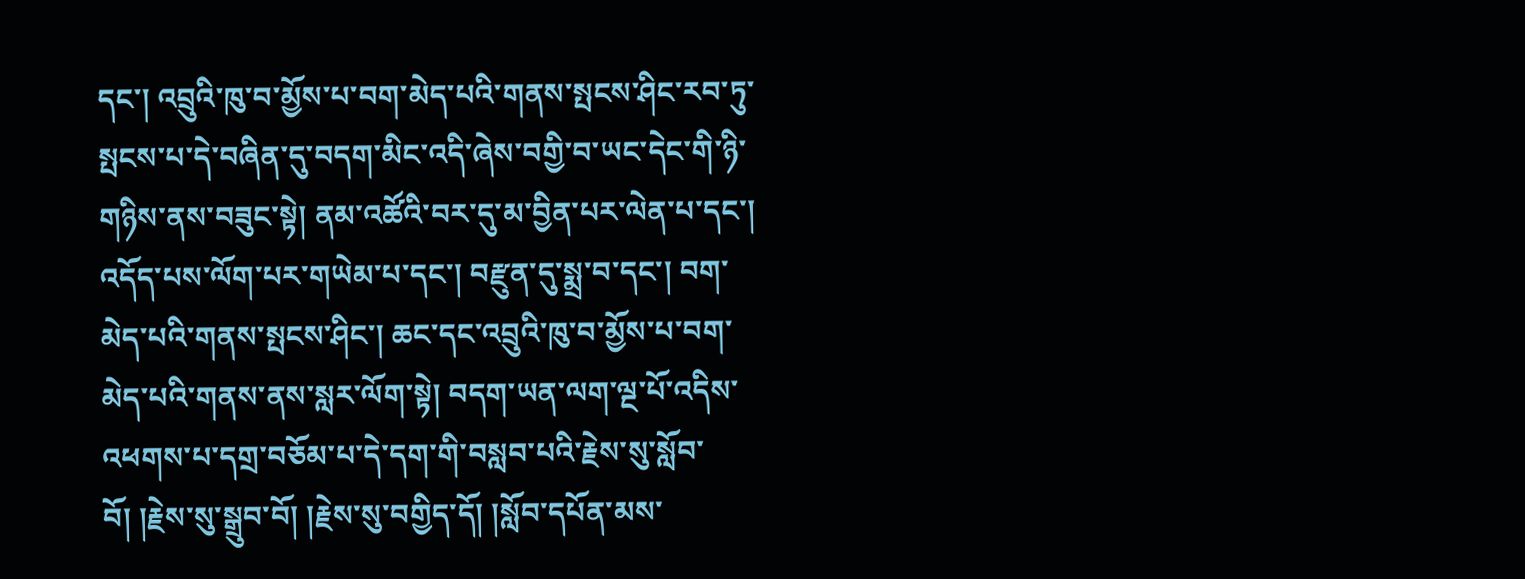དང་། འབྲུའི་ཁུ་བ་མྱོས་པ་བག་མེད་པའི་གནས་སྤངས་ཤིང་རབ་ཏུ་སྤངས་པ་དེ་བཞིན་དུ་བདག་མིང་འདི་ཞེས་བགྱི་བ་ཡང་དེང་གི་ཉི་གཉིས་ནས་བཟུང་སྟེ། ནམ་འཚོའི་བར་དུ་མ་བྱིན་པར་ལེན་པ་དང་། འདོད་པས་ལོག་པར་གཡེམ་པ་དང་། བརྫུན་དུ་སྨྲ་བ་དང་། བག་མེད་པའི་གནས་སྤངས་ཤིང་། ཆང་དང་འབྲུའི་ཁུ་བ་མྱོས་པ་བག་མེད་པའི་གནས་ནས་སླར་ལོག་སྟེ། བདག་ཡན་ལག་ལྔ་པོ་འདིས་འཕགས་པ་དགྲ་བཅོམ་པ་དེ་དག་གི་བསླབ་པའི་རྗེས་སུ་སློབ་བོ། །རྗེས་སུ་སྒྲུབ་བོ། །རྗེས་སུ་བགྱིད་དོ། །སློབ་དཔོན་མས་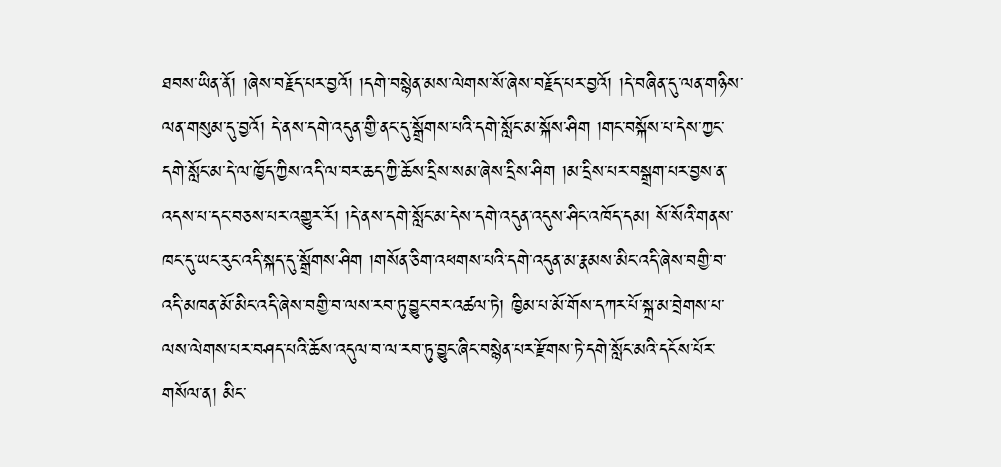ཐབས་ཡིན་ནོ། །ཞེས་བརྗོད་པར་བྱའོ། །དགེ་བསྙེན་མས་ལེགས་སོ་ཞེས་བརྗོད་པར་བྱའོ། །དེ་བཞིན་དུ་ལན་གཉིས་ལན་གསུམ་དུ་བྱའོ། དེ་ནས་དགེ་འདུན་གྱི་ནང་དུ་སྒྲོགས་པའི་དགེ་སློང་མ་སྐོས་ཤིག །གང་བསྐོས་པ་དེས་ཀྱང་དགེ་སློང་མ་དེ་ལ་ཁྱོད་ཀྱིས་འདི་ལ་བར་ཆད་ཀྱི་ཆོས་དྲིས་སམ་ཞེས་དྲིས་ཤིག །མ་དྲིས་པར་བསྒྲག་པར་བྱས་ན་འདས་པ་དང་བཅས་པར་འགྱུར་རོ། །དེ་ནས་དགེ་སློང་མ་དེས་དགེ་འདུན་འདུས་ཤིང་འཁོད་དམ། སོ་སོའི་གནས་ཁང་དུ་ཡང་རུང་འདི་སྐད་དུ་སྒྲོགས་ཤིག །གསོན་ཅིག་འཕགས་པའི་དགེ་འདུན་མ་རྣམས་མིང་འདི་ཞེས་བགྱི་བ་འདི་མཁན་མོ་མིང་འདི་ཞེས་བགྱི་བ་ལས་རབ་ཏུ་བྱུང་བར་འཚལ་ཏེ། ཁྱིམ་པ་མོ་གོས་དཀར་པོ་སྐྲ་མ་བྲེགས་པ་ལས་ལེགས་པར་བཤད་པའི་ཆོས་འདུལ་བ་ལ་རབ་ཏུ་བྱུང་ཞིང་བསྙེན་པར་རྫོགས་ཏེ་དགེ་སློང་མའི་དངོས་པོར་གསོལ་ན། མིང་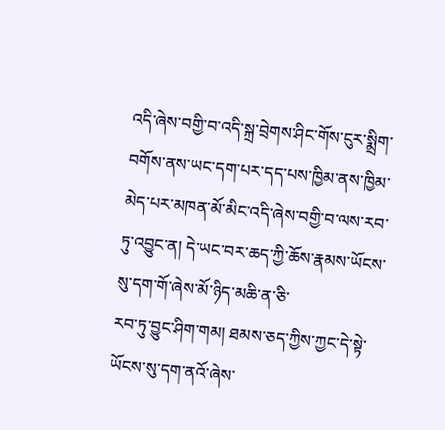འདི་ཞེས་བགྱི་བ་འདི་སྐྲ་བྲེགས་ཤིང་གོས་ངུར་སྨྲིག་བགོས་ནས་ཡང་དག་པར་དད་པས་ཁྱིམ་ནས་ཁྱིམ་མེད་པར་མཁན་མོ་མིང་འདི་ཞེས་བགྱི་བ་ལས་རབ་ཏུ་འབྱུང་ན། དེ་ཡང་བར་ཆད་ཀྱི་ཆོས་རྣམས་ཡོངས་སུ་དག་གོ་ཞེས་མོ་ཉིད་མཆི་ན་ཅི་
རབ་ཏུ་བྱུང་ཤིག་གམ། ཐམས་ཅད་ཀྱིས་ཀྱང་དེ་སྟེ་ཡོངས་སུ་དག་ནའོ་ཞེས་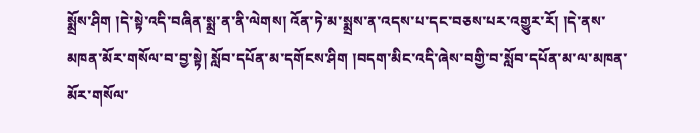སྨྲོས་ཤིག །དེ་སྟེ་འདི་བཞིན་སྨྲ་ན་ནི་ལེགས། འོན་ཏེ་མ་སྨྲས་ན་འདས་པ་དང་བཅས་པར་འགྱུར་རོ། །དེ་ནས་མཁན་མོར་གསོལ་བ་བྱ་སྟེ། སློབ་དཔོན་མ་དགོངས་ཤིག །བདག་མིང་འདི་ཞེས་བགྱི་བ་སློབ་དཔོན་མ་ལ་མཁན་མོར་གསོལ་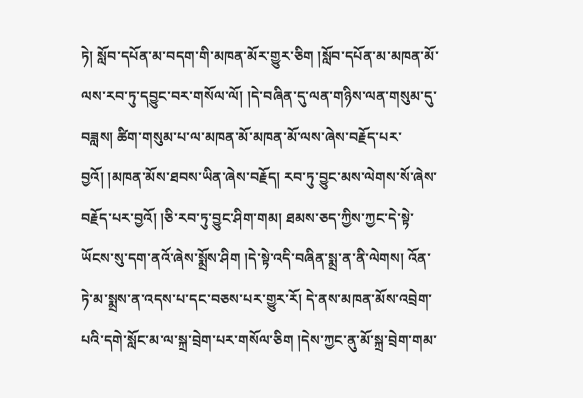ཏེ། སློབ་དཔོན་མ་བདག་གི་མཁན་མོར་གྱུར་ཅིག །སློབ་དཔོན་མ་མཁན་མོ་ལས་རབ་ཏུ་དབྱུང་བར་གསོལ་ལོ། །དེ་བཞིན་དུ་ལན་གཉིས་ལན་གསུམ་དུ་བཟླས། ཚིག་གསུམ་པ་ལ་མཁན་མོ་མཁན་མོ་ལས་ཞེས་བརྗོད་པར་བྱའོ། །མཁན་མོས་ཐབས་ཡིན་ཞེས་བརྗོད། རབ་ཏུ་བྱུང་མས་ལེགས་སོ་ཞེས་བརྗོད་པར་བྱའོ། །ཅི་རབ་ཏུ་བྱུང་ཤིག་གམ། ཐམས་ཅད་ཀྱིས་ཀྱང་དེ་སྟེ་ཡོངས་སུ་དག་ནའོ་ཞེས་སྨྲོས་ཤིག །དེ་སྟེ་འདི་བཞིན་སྨྲ་ན་ནི་ལེགས། འོན་ཏེ་མ་སྨྲས་ན་འདས་པ་དང་བཅས་པར་གྱུར་རོ། དེ་ནས་མཁན་མོས་འབྲེག་པའི་དགེ་སློང་མ་ལ་སྐྲ་བྲེག་པར་གསོལ་ཅིག །དེས་ཀྱང་ནུ་མོ་སྐྲ་བྲེག་གམ་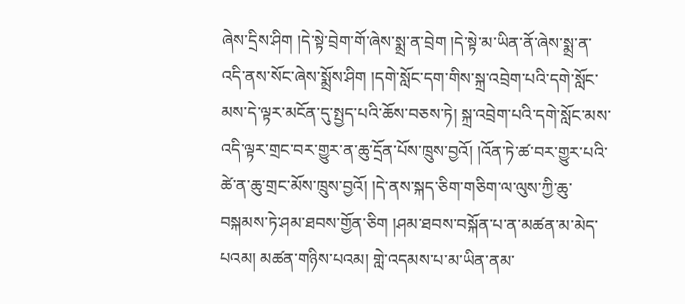ཞེས་དྲིས་ཤིག །དེ་སྟེ་བྲེག་གོ་ཞེས་སྨྲ་ན་བྲེག །དེ་སྟེ་མ་ཡིན་ནོ་ཞེས་སྨྲ་ན་འདི་ནས་སོང་ཞེས་སྨྲོས་ཤིག །དགེ་སློང་དག་གིས་སྐྲ་འབྲེག་པའི་དགེ་སློང་མས་དེ་ལྟར་མངོན་དུ་སྤྱད་པའི་ཆོས་བཅས་ཏེ། སྐྲ་འབྲེག་པའི་དགེ་སློང་མས་འདི་ལྟར་གྲང་བར་གྱུར་ན་ཆུ་དྲོན་པོས་ཁྲུས་བྱའོ། །འོན་ཏེ་ཚ་བར་གྱུར་པའི་ཚེ་ན་ཆུ་གྲང་མོས་ཁྲུས་བྱའོ། །དེ་ནས་སྐད་ཅིག་གཅིག་ལ་ལུས་ཀྱི་ཆུ་བསྐམས་ཏེ་ཤམ་ཐབས་གྱོན་ཅིག །ཤམ་ཐབས་བསྐོན་པ་ན་མཚན་མ་མེད་པའམ། མཚན་གཉིས་པའམ། གླེ་འདམས་པ་མ་ཡིན་ནམ་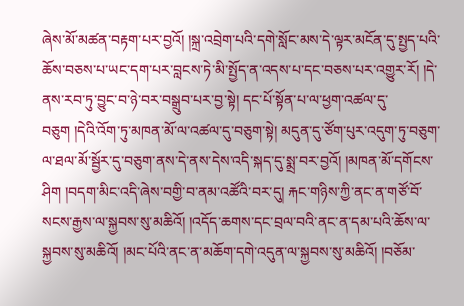ཞེས་མོ་མཚན་བརྟག་པར་བྱའོ། །སྐྲ་འབྲེག་པའི་དགེ་སློང་མས་དེ་ལྟར་མངོན་དུ་སྤྱད་པའི་ཆོས་བཅས་པ་ཡང་དག་པར་བླངས་ཏེ་མི་སྤྱོད་ན་འདས་པ་དང་བཅས་པར་འགྱུར་རོ། །དེ་ནས་རབ་ཏུ་བྱུང་བ་ཉེ་བར་བསྒྲུབ་པར་བྱ་སྟེ། དང་པོ་སྟོན་པ་ལ་ཕྱག་འཚལ་དུ་བཅུག །དེའི་འོག་ཏུ་མཁན་མོ་ལ་འཚལ་དུ་བཅུག་སྟེ། མདུན་དུ་ཙོག་པུར་འདུག་ཏུ་བཅུག་ལ་ཐལ་མོ་སྦྱོར་དུ་བཅུག་ནས་དེ་ནས་དེས་འདི་སྐད་དུ་སྨྲ་བར་བྱའོ། །མཁན་མོ་དགོངས་ཤིག །བདག་མིང་འདི་ཞེས་བགྱི་བ་ནམ་འཚོའི་བར་དུ། རྐང་གཉིས་ཀྱི་ནང་ན་གཙོ་བོ་སངས་རྒྱས་ལ་སྐྱབས་སུ་མཆིའོ། །འདོད་ཆགས་དང་བྲལ་བའི་ནང་ན་དམ་པའི་ཆོས་ལ་སྐྱབས་སུ་མཆིའོ། །མང་པོའི་ནང་ན་མཆོག་དགེ་འདུན་ལ་སྐྱབས་སུ་མཆིའོ། །བཅོམ་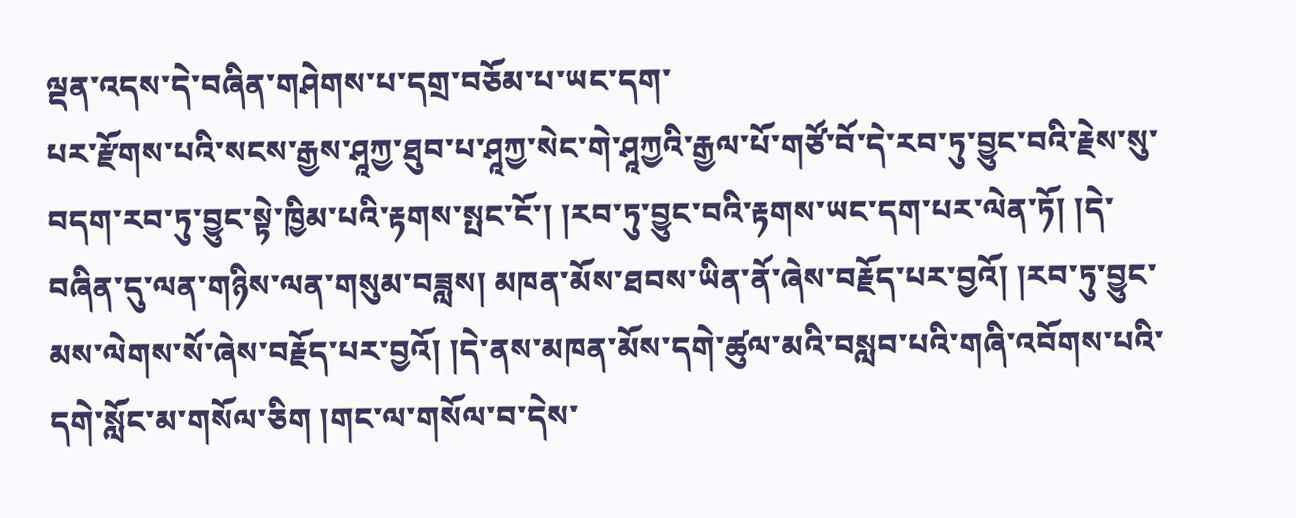ལྡན་འདས་དེ་བཞིན་གཤེགས་པ་དགྲ་བཅོམ་པ་ཡང་དག་
པར་རྫོགས་པའི་སངས་རྒྱས་ཤཱཀྱ་ཐུབ་པ་ཤཱཀྱ་སེང་གེ་ཤཱཀྱའི་རྒྱལ་པོ་གཙོ་བོ་དེ་རབ་ཏུ་བྱུང་བའི་རྗེས་སུ་བདག་རབ་ཏུ་བྱུང་སྟེ་ཁྱིམ་པའི་རྟགས་སྤང་ངོ་། །རབ་ཏུ་བྱུང་བའི་རྟགས་ཡང་དག་པར་ལེན་ཏོ། །དེ་བཞིན་དུ་ལན་གཉིས་ལན་གསུམ་བཟླས། མཁན་མོས་ཐབས་ཡིན་ནོ་ཞེས་བརྗོད་པར་བྱའོ། །རབ་ཏུ་བྱུང་མས་ལེགས་སོ་ཞེས་བརྗོད་པར་བྱའོ། །དེ་ནས་མཁན་མོས་དགེ་ཚུལ་མའི་བསླབ་པའི་གཞི་འབོགས་པའི་དགེ་སློང་མ་གསོལ་ཅིག །གང་ལ་གསོལ་བ་དེས་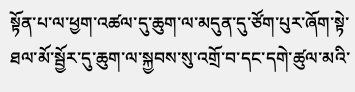སྟོན་པ་ལ་ཕྱག་འཚལ་དུ་ཆུག་ལ་མདུན་དུ་ཙོག་པུར་ཞོག་སྟེ་ཐལ་མོ་སྦྱོར་དུ་ཆུག་ལ་སྐྱབས་སུ་འགྲོ་བ་དང་དགེ་ཚུལ་མའི་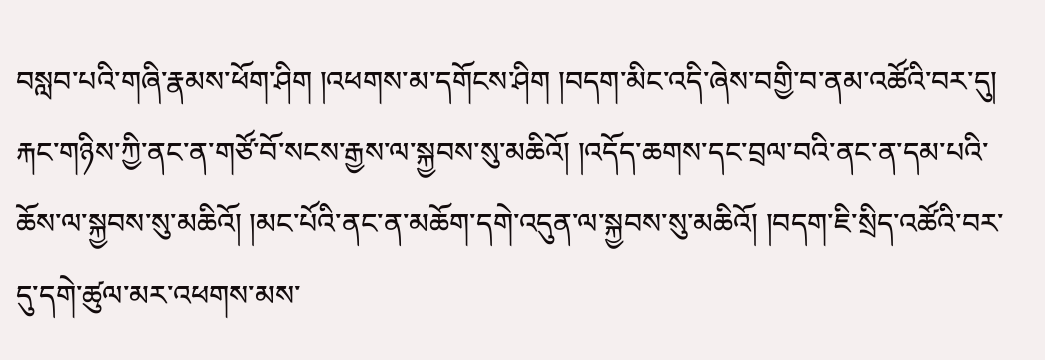བསླབ་པའི་གཞི་རྣམས་ཕོག་ཤིག །འཕགས་མ་དགོངས་ཤིག །བདག་མིང་འདི་ཞེས་བགྱི་བ་ནམ་འཚོའི་བར་དུ། རྐང་གཉིས་ཀྱི་ནང་ན་གཙོ་བོ་སངས་རྒྱས་ལ་སྐྱབས་སུ་མཆིའོ། །འདོད་ཆགས་དང་བྲལ་བའི་ནང་ན་དམ་པའི་ཆོས་ལ་སྐྱབས་སུ་མཆིའོ། །མང་པོའི་ནང་ན་མཆོག་དགེ་འདུན་ལ་སྐྱབས་སུ་མཆིའོ། །བདག་ཇི་སྲིད་འཚོའི་བར་དུ་དགེ་ཚུལ་མར་འཕགས་མས་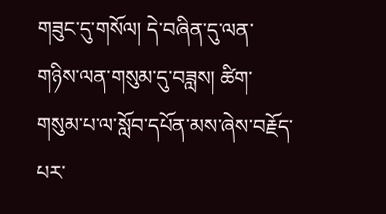གཟུང་དུ་གསོལ། དེ་བཞིན་དུ་ལན་གཉིས་ལན་གསུམ་དུ་བཟླས། ཚིག་གསུམ་པ་ལ་སློབ་དཔོན་མས་ཞེས་བརྗོད་པར་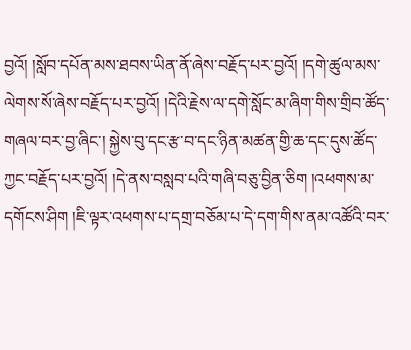བྱའོ། །སློབ་དཔོན་མས་ཐབས་ཡིན་ནོ་ཞེས་བརྗོད་པར་བྱའོ། །དགེ་ཚུལ་མས་ལེགས་སོ་ཞེས་བརྗོད་པར་བྱའོ། །དེའི་རྗེས་ལ་དགེ་སློང་མ་ཞིག་གིས་གྲིབ་ཚོད་གཞལ་བར་བྱ་ཞིང་། སྐྱེས་བུ་དང་རྩ་བ་དང་ཉིན་མཚན་གྱི་ཆ་དང་དུས་ཚོད་ཀྱང་བརྗོད་པར་བྱའོ། །དེ་ནས་བསླབ་པའི་གཞི་བཅུ་བྱིན་ཅིག །འཕགས་མ་དགོངས་ཤིག །ཇི་ལྟར་འཕགས་པ་དགྲ་བཅོམ་པ་དེ་དག་གིས་ནམ་འཚོའི་བར་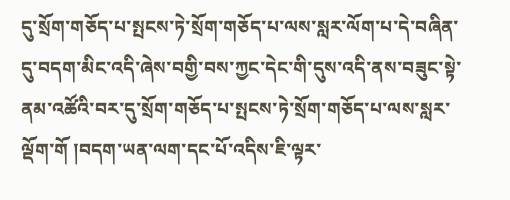དུ་སྲོག་གཅོད་པ་སྤངས་ཏེ་སྲོག་གཅོད་པ་ལས་སླར་ལོག་པ་དེ་བཞིན་དུ་བདག་མིང་འདི་ཞེས་བགྱི་བས་ཀྱང་དེང་གི་དུས་འདི་ནས་བཟུང་སྟེ་ནམ་འཚོའི་བར་དུ་སྲོག་གཅོད་པ་སྤངས་ཏེ་སྲོག་གཅོད་པ་ལས་སླར་ལྡོག་གོ །བདག་ཡན་ལག་དང་པོ་འདིས་ཇི་ལྟར་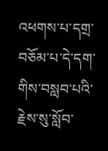འཕགས་པ་དགྲ་བཅོམ་པ་དེ་དག་གིས་བསླབ་པའི་རྗེས་སུ་སློབ་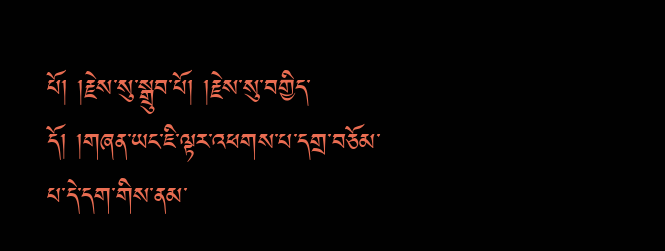པོ། །རྗེས་སུ་སྒྲུབ་པོ། །རྗེས་སུ་བགྱིད་དོ། །གཞན་ཡང་ཇི་ལྟར་འཕགས་པ་དགྲ་བཅོམ་པ་དེ་དག་གིས་ནམ་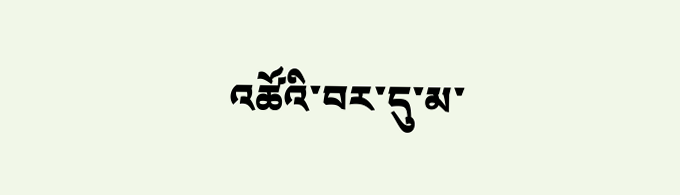འཚོའི་བར་དུ་མ་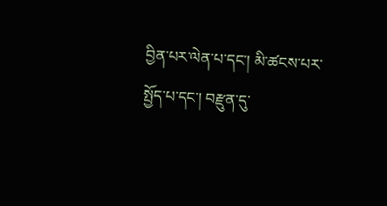བྱིན་པར་ལེན་པ་དང་། མི་ཚངས་པར་སྤྱོད་པ་དང་། བརྫུན་དུ་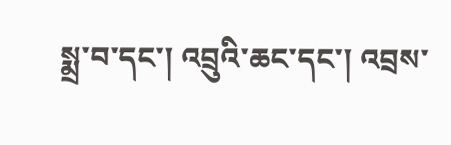སྨྲ་བ་དང་། འབྲུའི་ཆང་དང་། འབྲས་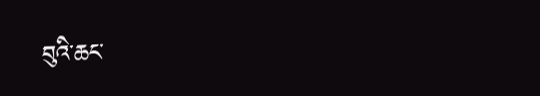བུའི་ཆང་